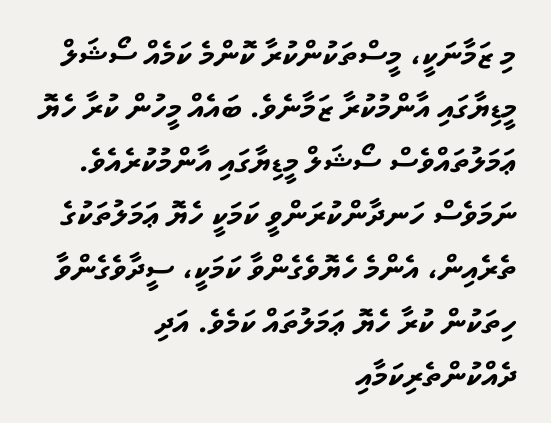މި ޒަމާނަކީ، މީސްތަކުންކުރާ ކޮންމެ ކަމެއް ސޯޝަލް މީޑިޔާގައި އާންމުކުރާ ޒަމާނެވެ. ބައެއް މީހުން ކުރާ ހެޔޮ ޢަމަލުތައްވެސް ސޯޝަލް މީޑިޔާގައި އާންމުކުރެއެވެ. ނަމަވެސް ހަނދާންކުރަންވީ ކަމަކީ ހެޔޮ ޢަމަލުތަކުގެ ތެރެއިން، އެންމެ ހެޔޮވެގެންވާ ކަމަކީ، ސީދާވެގެންވާ ހިތަކުން ކުރާ ހެޔޮ ޢަމަލުތައް ކަމެވެ. އަދި ދެއްކުންތެރިކަމާއި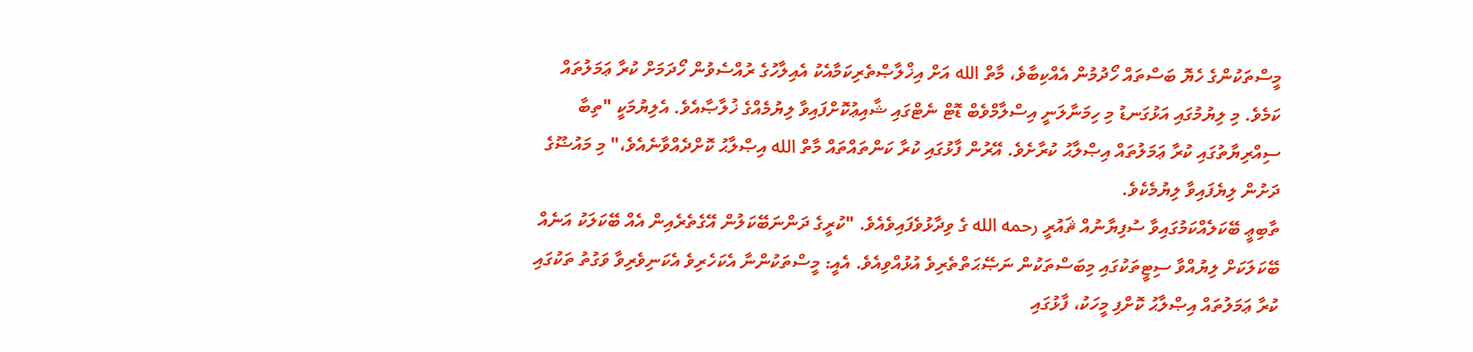މީސްތަކުންގެ ހެޔޮ ބަސްތައް ހޯދުމުން އެއްކިބާވެ، މާތް الله އަށް އިޚްލާޞްތެރިކަމާއެކު އެއިލާހުގެ ރުއްސެވުން ހޯދަމަށް ކުރާ ޢަމަލުތައް ކަމެވެ. މި ލިޔުމުގައި އަޅުގަނޑު މި ހިމަނާލަނީ އިސްލާމްވެބް ޑޮޓް ނެޓްގައި ޝާއިޢުކޮށްފައިވާ ލިޔުމެއްގެ ޚުލާޞާއެވެ. އެލިޔުމަކީ "ތިބާ ސިއްރިޔާތުގައި ކުރާ ޢަމަލުތައް އިޞްލާޙު ކުރާށެވެ. އޭރުން ފާޅުގައި ކުރާ ކަންތައްތައް މާތް الله އިޞްލާޙު ކޮށްދެއްވާނެއެވެ،" މި މައުޟޫގެ ދަށުން ލިޔެފައިވާ ލިޔުމެކެވެ.
ތާބިޢީ ބޭކަލެއްކަމުގައިވާ ސުފިޔާނުއް ޘައުރީ رحمه الله ގެ ވިދާޅުވެފައިވެއެވެ. "ކުރީގެ ދަންނަބޭކަލުން އޭގެތެރެއިން އެއް ބޭކަލަކު އަނެއް ބޭކަލަކަށް ލިޔުއްވާ ސިޓީތަކުގައި މިބަސްތަކުން ނަޞޭޙަތްތެރިވެ އުޅުއްވިއެވެ. އެއީ: މީސްތަކުންނާ އެކަހެރިވެ އެކަނިވެރިވާ ވަގުތު ތަކުގައި ކުރާ ޢަމަލުތައް އިޞްލާޙު ކޮށްފި މީހަކު، ފާޅުގައި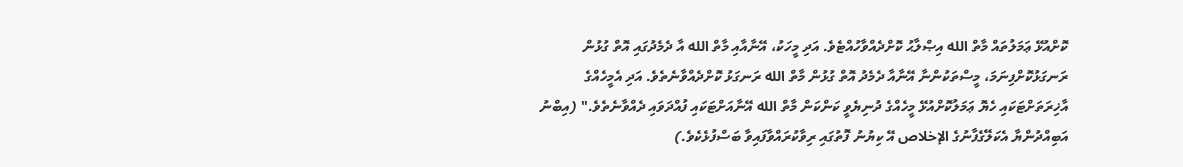ކޮށްއުޅޭ ޢަމަލުތައް މާތް الله އިޞްލާޙު ކޮށްދެއްވާހުއްޓެވެ. އަދި މީހަކު، އޭނާއާއި މާތް الله އާ ދެމެދުގައި އޮތް ގުޅުން ރަނގަޅުކޮށްފިނަމަ، މީސްތަކުންނާ އޭނާއާ ދެމެދު އޮތް ގުޅުން މާތް الله ރަނގަޅު ކޮށްދެއްވާނެތެވެ. އަދި އެމީހެއްގެ އާޚިރަތަށްޓަކައި ހެޔޮ ޢަމަލުކޮށްއުޅޭ މީހެއްގެ ދުނިޔެވީ ކަންކަން މާތް الله އޭނާއަށްޓަކައި ފުއްދަވައި ދެއްވާނެތެވެ." (އިބްނު އަބިއްދުންޔާ އެކަލޭގެފާނުގެ الإخلاص އޭ ކިޔުނު ފޮތުގައި ރިވާކުރައްވާފައިވާ ބަސްފުޅެކެވެ.)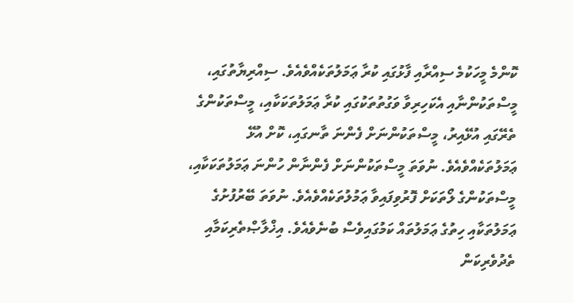ކޮންމެ މީހަކުމެ ސިއްރާއި ފާޅުގައި ކުރާ ޢަމަލުތަކެއްވެއެވެ. ސިއްރިޔާތުގައި، މީސްތަކުންނާއި އެކަހިރިވާ ވަގުތުތަކުގައި ކުރާ ޢަމަލުތަކަކާއި، މީސްތަކުންގެ ތެރޭގައި އުޅޭއިރު، މީސްތަކުންނަށް ފެންނަ ތާނގައި، ކޮށް އުޅޭ ޢަމަލުތަކެއްވެއެވެ. ނުވަތަ މީސްތަކުންނަށް ފެންނާން ހުންނަ ޢަމަލުތަކަކާއި، މީސްތަކުންގެ ލޯތަކަށް ފޮރުވިފައިވާ ޢަމުލުތަކެއްވެއެވެ. ނުވަތަ ބޭރުފުށުގެ ޢަމަލުތަކާއި ހިތުގެ ޢަމަލުތައް ކަމުގައިވެސް ބުނެވެއެވެ. އިޚްލާޞްތެރިކަމާއި ތެދުވެރިކަން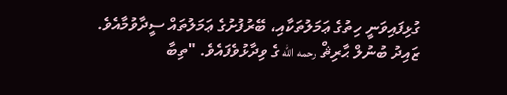ގުޅިފައިވަނީ ހިތުގެ ޢަމަލުތަކާއި، ބޭރުފުށުގެ ޢަމަލުތައް ސީދާވުމާއެވެ.
ޒައިދު ބުނުލް ޙާރިޘް رحمه الله ގެ ވިދާޅުވެފައެވެ. "ތިބާ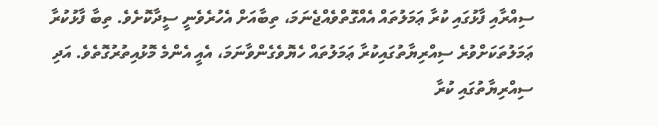ސިއްރާއި ފާޅުގައި ކުރާ ޢަމަލުތައް އެއްގޮތްވެއްޖެނަމަ، ތިބާއަށް އެހުރެވެނީ ސީދާކޮށެވެ. ތިބާ ފާޅުކުރާ ޢަމަލުތަކަށްވުރެ ސިއްރިޔާތުގައިކުރާ ޢަމަލުތައް ހެޔޮވެގެންވާނަމަ، އެއީ އެންމެ މޮޅުއިތުރުގޮތެވެ. އަދި ސިއްރިޔާތުގައި ކުރާ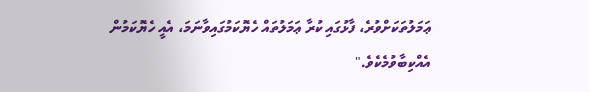ޢަމަލުތަކަށްވުރެ، ފާޅުގައި ކުރާ ޢަމަލުތައް ހެޔޮކަމުގައިވާނަމަ، އެއީ ހެޔޮކަމުން އެއްކިބާވުމެކެވެ."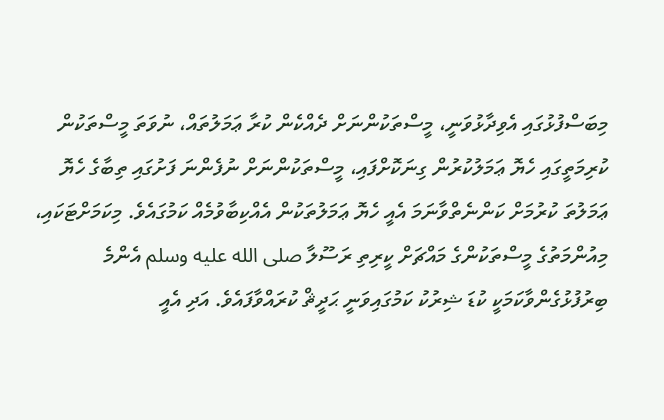މިބަސްފުޅުގައި އެވިދާޅުވަނީ، މީސްތަކުންނަށް ދެއްކެން ކުރާ ޢަމަލުތައް، ނުވަތަ މީސްތަކުން ކުރިމަތީގައި ހެޔޮ ޢަމަލުކުރުން ގިނަކޮށްފައި، މީސްތަކުންނަށް ނުފެންނަ ފަށުގައި ތިބާގެ ހެޔޮ ޢަމަލުތަ ކުރުމަށް ކަންނެތްވާނަމަ އެއީ ހެޔޮ ޢަމަލުތަކުން އެއްކިބާވުމެއް ކަމުގައެވެ. މިކަމަށްޓަކައި، މިއުންމަތުގެ މީސްތަކުންގެ މައްޗަށް ކީރިތި ރަސޫލާ صلى الله عليه وسلم އެންމެ ބިރުފުޅުގެންވާކަމަކީ ކުޑަ ޝިރުކު ކަމުގައިވަނީ ޙަދީޘް ކުރައްވާފައެވެ. އަދި އެއީ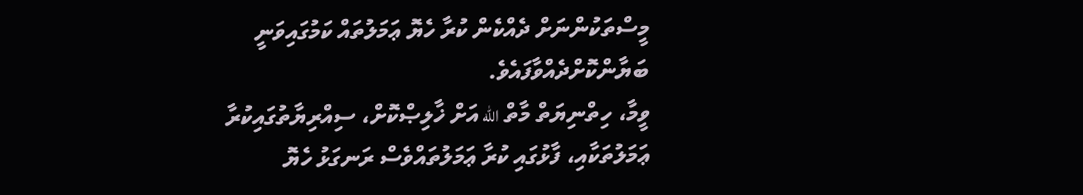މީސްތަކުންނަށް ދެއްކެން ކުރާ ހެޔޮ ޢަމަލުތައް ކަމުގައިވަނީ ބަޔާންކޮށްދެއްވާފައެވެ.
ވީމާ، ހިތްނިޔަތް މާތް الله އަށް ޚާލިޞްކޮށް، ސިއްރިޔާތުގައިކުރާ ޢަމަލުތަކާއި، ފާޅުގައި ކުރާ ޢަމަލުތައްވެސް ރަނގަޅު ހެޔޮ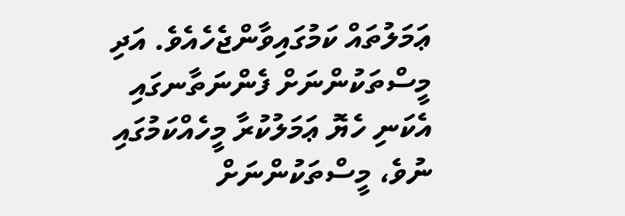ޢަމަލުތައް ކަމުގައިވާންޖެހެއެވެ. އަދި މީސްތަކުންނަށް ފެންނަތާނގައި އެކަނި ހެޔޮ ޢަމަލުކުރާ މީހެއްކަމުގައި ނުވެ، މީސްތަކުންނަށް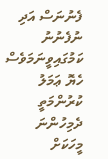ފެނުނަސް އަދި ނުފެނުނު ކަމުގައިވީނަމަވެސް ހެޔޮ ޢަމަލު ކުރުންމަތީ ދެމިހުންނަ މީހަކަށް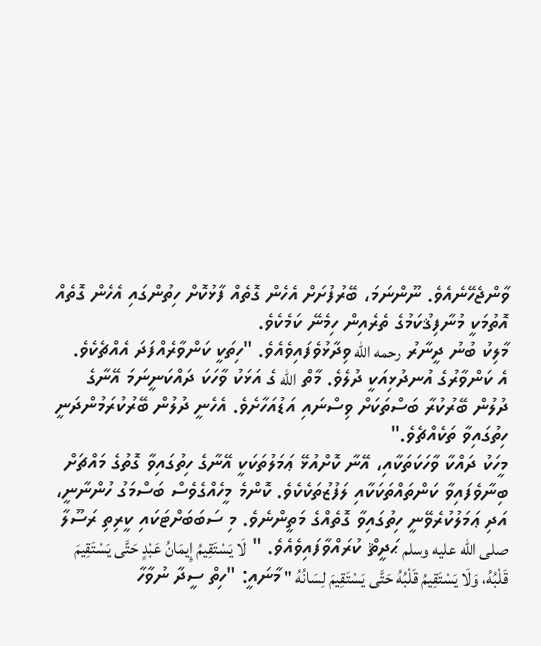ވާންޖެހޭނެއެވެ. ނޫންނަމަ، ބޭރުފުށަށް އެހެން ގޮތެއް ފާޅުކޮށް ހިތުންގައި އެހެން ގޮތެއް އޮތުމަކީ މުނާފިޤުކަމުގެ ތެރެއިން ހިމެނޭ ކަމެކެވެ.
މާލިކު ބުނު ދީނާރު رحمه الله ވިދާޅުވެފައިވެއެވެ. "ހިތަކީ ކަންވާރެއްފަދަ އެއްޗެކެވެ. އެ ކަންވާރުގެ އުނދުޅިއަކީ ދުލެވެ. މާތް الله ގެ އަޅަކު ވާހަކަ ދައްކަނީނަމަ އޭނާގެ ދުލުން ބޭރުކުރާ ބަސްތަކަށް ވިސްނައި އަޑުއަހާށެވެ. އެހެނީ ދުލުން ބޭރުކުރަމުންދަނީ ހިތުގައިވާ ތަކެއްޗެވެ."
މީހަކު ދައްކާ ވާހަކަތަކާއި، އޭނާ ކޮށްއުޅޭ ޢަމަލުތަކަކީ އޭނާގެ ހިތުގައިވާ ގޮތުގެ މައްޗަށް ބިނާވެފައިވާ ކަންތައްތަކަކާއި ލަފުޒުތަކެކެވެ. ކޮންމެ މީހެއްގެވެސް ބަސްމަގު ހުންނާނީ، އަދި ޢަމަލުކުރެވޭނީ ހިތުގައިވާ ގޮތެއްގެ މަތީންނެވެ. މި ސަބަބަށްޓަކައި ކީރިތި ރަސޫލާ صلى الله عليه وسلم ޙަދީޘް ކުރައްވާފައިވެއެވެ. " لَا يَسْتَقِيمُ إِيمَانُ عَبْدٍ حَتَّى يَسْتَقِيمَ قَلْبُهُ، وَلَا يَسْتَقِيمُ قَلْبُهُ حَتَّى يَسْتَقِيمَ لِسَانُهُ " މާނައީ: "ހިތް ސީދާ ނުވާހާ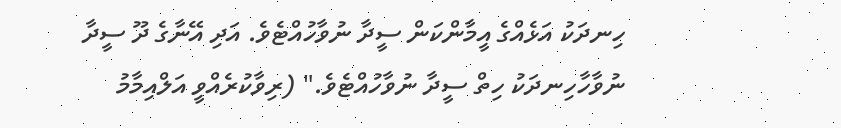ހިނދަކު އަޅެއްގެ އީމާންކަން ސީދާ ނުވާހުއްޓެވެ. އަދި އޭނާގެ ދޫ ސީދާ ނުވާހާހިނދަކު ހިތް ސީދާ ނުވާހުއްޓެވެ." (ރިވާކުރެއްވީ އަލްއިމާމު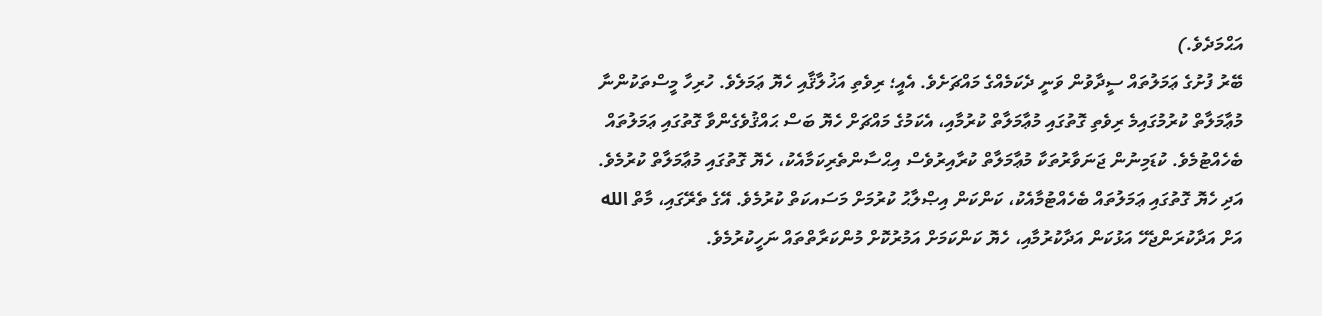އަޙްމަދެވެ.)
ބޭރު ފުށުގެ ޢަމަލުތައް ސީދާވުން ވަނީ ދެކަމެއްގެ މައްޗަށެވެ. އެއީ؛ ރިވެތި އަޚުލާޤާއި ހެޔޮ ޢަމަލެވެ. ހުރިހާ މީސްތަކުންނާ މުޢާމަލާތް ކުރުމުގައިމެ ރިވެތި ގޮތުގައި މުޢާމަލާތް ކުރުމާއި، އެކަމުގެ މައްޗަށް ހެޔޮ ބަސް ޙައްޤުވެގެންވާ ގޮތުގައި ޢަމަލުތައް ބެހެއްޓުމެވެ. ކުޑަމިނުން ޖަނަވާރުތަކާ މުޢާމަލާތް ކުރާއިރުވެސް އިޙްސާންތެރިކަމާއެކު، ހެޔޮ ގޮތުގައި މުޢާމަލާތް ކުރުމެވެ. އަދި ހެޔޮ ގޮތުގައި ޢަމަލުތައް ބެހެއްޓުމާއެކު، ކަންކަން އިޞްލާޙު ކުރުމަށް މަސައކަތް ކުރުމެވެ. އޭގެ ތެރޭގައި، މާތް الله އަށް އަދާކުރަންޖެހޭ އަޅުކަން އަދާކުރުމާއި، ހެޔޮ ކަންކަމަށް އަމުރުކޮށް މުންކަރާތްތައް ނަހީކުރުމެވެ.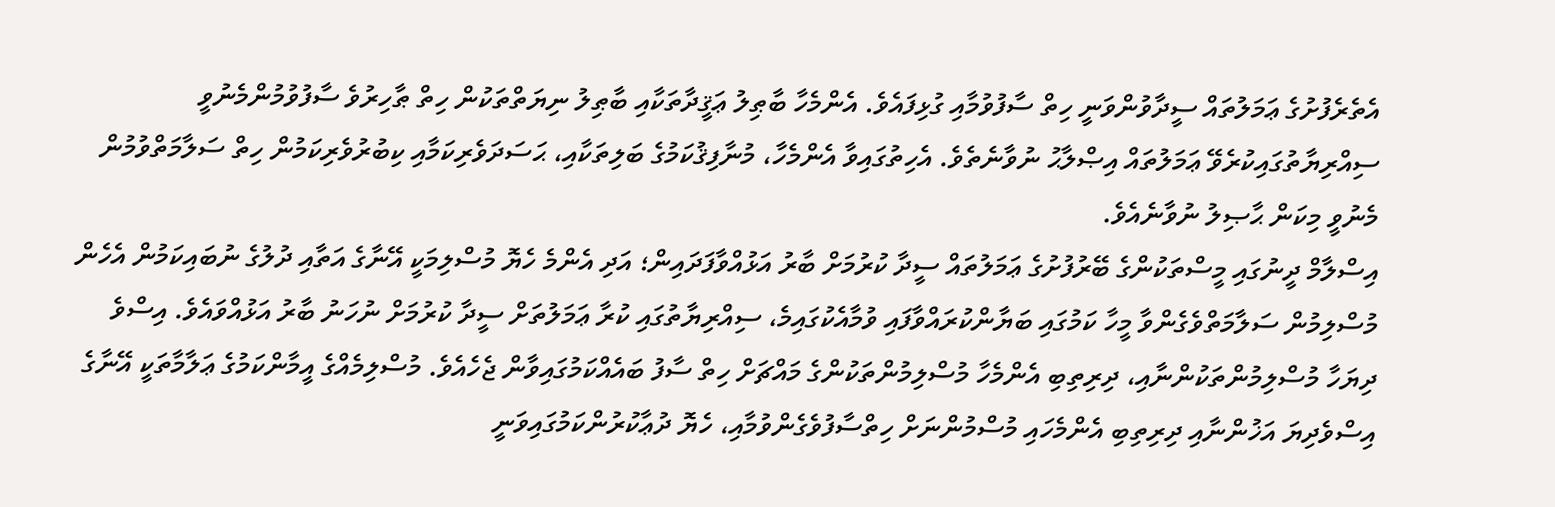އެތެރެފުށުގެ ޢަމަލުތައް ސީދާވުންވަނީ ހިތް ސާފުވުމާއި ގުޅިފައެވެ. އެންމެހާ ބާޠިލު ޢަޤީދާތަކާއި ބާޠިލު ނިޔަތްތަކުން ހިތް ޠާހިރުވެ ސާފުވުމުންމެނުވީ ސިއްރިޔާތުގައިކުރެވޭ ޢަމަލުތައް އިޞްލާޙު ނުވާނެތެވެ. އެހިތުގައިވާ އެންމެހާ، މުނާފިޤުކަމުގެ ބަލިތަކާއި، ޙަސަދަވެރިކަމާއި ކިބުރުވެރިކަމުން ހިތް ސަލާމަތްވުމުން މެނުވީ މިކަން ޙާޞިލު ނުވާނެއެވެ.
އިސްލާމް ދީނުގައި މީސްތަކުންގެ ބޭރުފުށުގެ ޢަމަލުތައް ސީދާ ކުރުމަށް ބާރު އަޅުއްވާފަދައިން؛ އަދި އެންމެ ހެޔޮ މުސްލިމަކީ އޭނާގެ އަތާއި ދުލުގެ ނުބައިކަމުން އެހެން މުސްލިމުން ސަލާމަތްވެގެންވާ މީހާ ކަމުގައި ބަޔާންކުރައްވާފައި ވުމާއެކުގައިމެ، ސިއްރިޔާތުގައި ކުރާ ޢަމަލުތަށް ސީދާ ކުރުމަށް ނުހަނު ބާރު އަޅުއްވައެވެ. އިސްވެ ދިޔަހާ މުސްލިމުންތަކުންނާއި، ދިރިތިބި އެންމެހާ މުސްލިމުންތަކުންގެ މައްޗަށް ހިތް ސާފު ބައެއްކަމުގައިވާން ޖެހެއެވެ. މުސްލިމެއްގެ އީމާންކަމުގެ ޢަލާމާތަކީ އޭނާގެ އިސްވެދިޔަ އަޚުންނާއި ދިރިތިބި އެންމެހައި މުސްމުންނަށް ހިތްސާފުވެގެންވުމާއި، ހެޔޮ ދުޢާކުރުންކަމުގައިވަނީ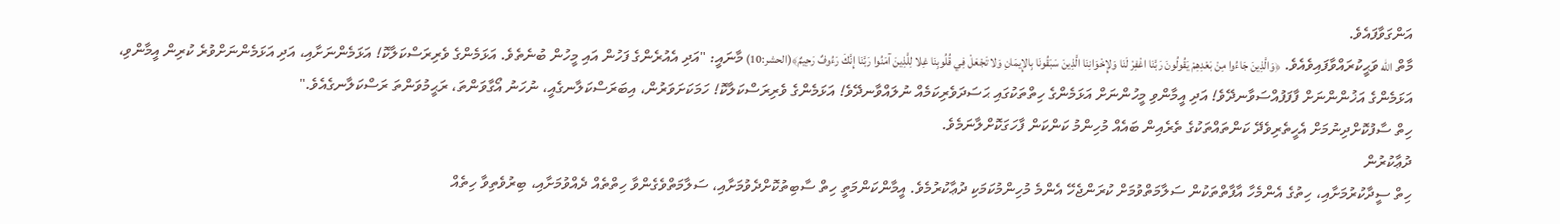އަންގަވާފައެވެ.
މާތް الله ވަޙީކުރައްވާފައިވެއެވެ. ﴿وَالَّذِينَ جَاءُوا مِنْ بَعْدِهِمْ يَقُولُونَ رَبَّنَا اغْفِرْ لَنَا وَلإِخْوَانِنَا الَّذِينَ سَبَقُونَا بِالإِيمَانِ وَلا تَجْعَلْ فِي قُلُوبِنَا غِلا لِلَّذِينَ آمَنُوا رَبَّنَا إِنَّكَ رَءُوفٌ رَحِيمٌ﴾(الحشر:10) މާނައީ: "އަދި އެއުރެންގެ ފަހުން އައި މީހުން ބުނެތެވެ. އަޅަމެންގެ ވެރިރަސްކަލާކޮ! އަޅަމެންނަށާއި، އަދި އަޅަމެންނަށްވުރެ ކުރިން އީމާންވި، އަޅަމެންގެ އަޚުންންނަށް ފާފަފުއްސަވާނދޭވެ! އަދި އީމާންވި މީހުންނަށް އަޅަމެންގެ ހިތްތަކުގައި ޙަސަދަވެރިކަމެއް ނުލައްވާނދޭވެ! އަޅަމެންގެ ވެރިރަސްކަލާކޮ! ހަމަކަށަވަރުން، އިބަރަސްކަލާނގެއީ، ނުހަނު އޯގާވަންތަ، ރަޙީމުވަންތަ ރަސްކަލާނގެއެވެ."
ހިތް ސާފުކޮށްދިނުމަށް އެހީތެރިވެދޭ ކަންތައްތަކުގެ ތެރެއިން ބައެއް މުހިންމު ކަންކަން ފާހަގަކޮށްލާނަމެވެ.
ދުޢާކުރުން
ހިތް ސީދާކުރުމަށާއި، ހިތުގެ އެންމެހާ އާފާތްތަކުން ސަލާމަތްވުމަށް ކުރަންޖެހޭ އެންމެ މުހިންމުކަމަކި ދުޢާކުރުމެވެ. އީމާންކަންމަތީ ހިތް ސާބިތުކޮށްދެވުމަށާއި، ސަލާމަތްވެގެންވާ ހިތްތެއް ދެއްވުމަށާއި، ބިރުވެތިވާ ހިތެއް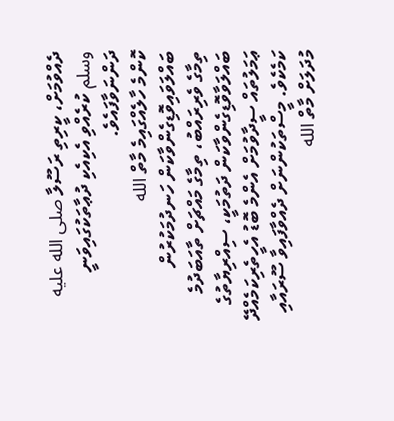ދެއްވުމަށް، ކީރިތި ރަސޫލާ صلى الله عليه وسلم ކުރެއްވި އެކިއެކި ދުޢާތަކުގައިވަނީ ދަންނަވާފައެވެ.
ކޮންމެ ހާލެއްގައިމެ މާތް الله ބައްލަވައިވޮޑިގެންވާކަން ހަނދުމަކުރުން
ތިމާގެ ވެރިރައްބު، ތިމާގެ މައްޗަށް ތާއަބަދުމެ ބައްލަވާވޮޑިގެންވާކަން ދަތުމަކީ، ސިއްރިޔާތުގެ ޢަމަލުތައް ސީދާވުމަށް އެންމެ ބޮޑު އެހީތެރިކަމެއްދޭ ކަމެކެވެ. މީސްތަކުންނަށް ދެއްވާފައިވާ ސޫރައާއި މުދަލަށް މާތް الله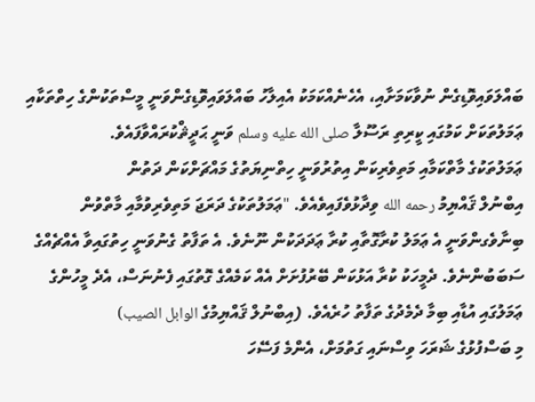ބައްލަވައިވޮޑިގެން ނުވާކަމަށާއި، އެހެނެއްކަމަކު އެއިލާހު ބައްލަވައިވޮޑިގެންވަނީ މީސްތަކުންގެ ހިތްތަކާއި ޢަމަލުތަކަށް ކަމުގައި ކީރިތި ރަސޫލާ صلى الله عليه وسلم ވަނީ ޙަދީޘްކުރައްވާފައެވެ.
ޢަމަލުތަކުގެ މާތްކަމާއި މަތިވެރިކަން އިތުރުވަނީ ހިތްނިޔަތުގެ މައްޗަށްކަން ދަތުން
އިބްނުލް ޤައްޔިމު رحمه الله ވިދާޅުވެފައިވެއެވެ. "ޢަމަލުތަކުގެ ދަރަޖަ މަތިވެރިވުމާއި މާތްވުން ބިނާވެގންވަނީ އެ ޢަމަލު ކުރާގޮތާއި ކުރާ ޢަދަދަކުން ނޫނެވެ. އެ ތަފާތު ގެނުވަނީ ހިތުގައިވާ އެއްޗެއްގެ ސަބަބުންނެވެ. ދެމީހަކު ކުރާ އަޅުކަން ބޭރުފުށަށް އެއް ކަމެއްގެ ގޮތުގައި ފެނުނަސް، އެދެ މީހުންގެ ޢަމަލުގައި އުޑާއި ބިމާ ދެމެދުގެ ތަފާތު ހުރެއެވެ. (އިބްނުލް ޤައްޔިމުގެ الوابل الصيب)
މި ބަސްފުޅުގެ ޝަރަހަ ވިސްނައި ގަތުމަށް، އެންމެ ފަސޭހަ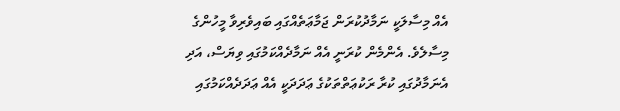އެއް މިސާލަކީ ނަމާދުކުރަން ޖަމާޢަތެއްގައި ބައިވެރިވާ މީހުންގެ މިސާލެވެ. އެންމެން ކުރަނީ އެއް ނަމާދެއްކަމުގައި ވިޔަސް، އަދި އެނަމާދުގައި ކުރާ ރަކުޢަތްތަކުގެ ޢަދަދަކީ އެއް ޢަދަދެއްކަމުގައި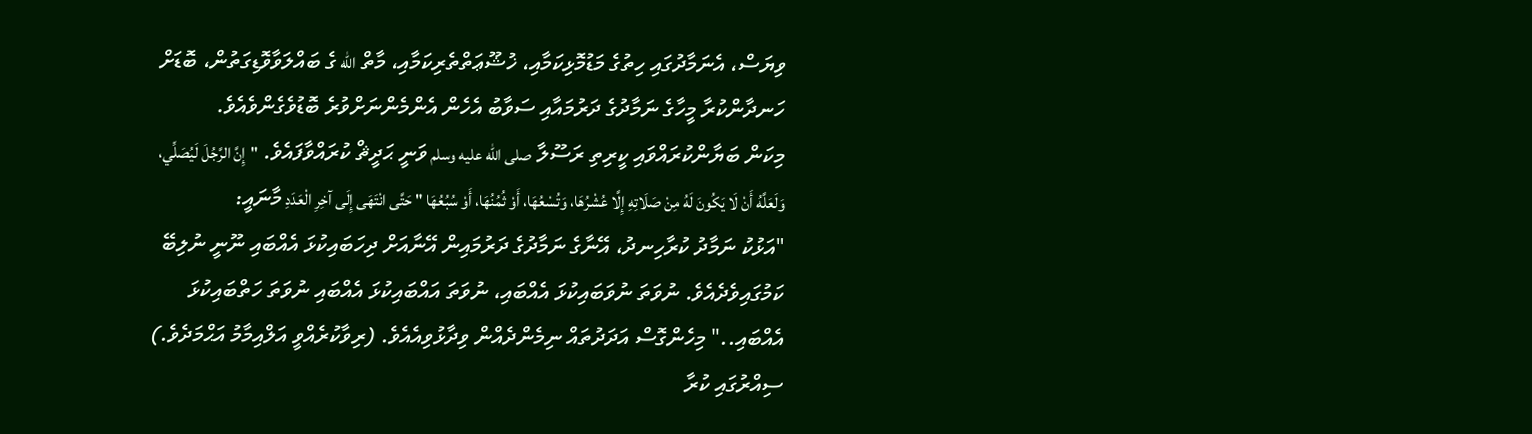ވިޔަސް، އެނަމާދުގައި ހިތުގެ މަޑުމޮޅިކަމާއި، ޚުޝޫޢަތްތެރިކަމާއި، މާތް الله ގެ ބައްލަވާވޮޑިގަތުން، ބޮޑަށް ހަނދާންކުރާ މީހާގެ ނަމާދުގެ ދަރުމައާއި ސަވާބު އެހެން އެންމެންނަށްވުރެ ބޮޑުވެގެންވެއެވެ.
މިކަން ބަޔާންކުރައްވައި ކީރިތި ރަސޫލާ صلى الله عليه وسلم ވަނީ ޙަދީޘް ކުރައްވާފައެވެ. "إِنَّ الرَّجُلَ لَيُصَلِّي، وَلَعَلَّهُ أَنْ لَا يَكُونَ لَهُ مِنْ صَلَاتِهِ إِلَّا عُشْرُهَا، وَتُسْعُهَا، أَوْ ثُمُنُهَا، أَوْ سُبُعُهَا " حَتَّى انْتَهَى إِلَى آخِرِ الْعَدَدِ މާނައީ: "އަޅުކު ނަމާދު ކުރާހިނދު، އޭނާގެ ނަމާދުގެ ދަރުމައިން އޭނާއަށް ދިހަބައިކުޅަ އެއްބައި ނޫނީ ނުލިބޭ ކަމުގައިވެދެއެވެ. ނުވަތަ ނުވަބައިކުޅަ އެއްބައި، ނުވަތަ އައްބައިކުޅަ އެއްބައި ނުވަތަ ހަތްބައިކުޅަ އެއްބައި.." މިހެންގޮސް އަދަދުތައް ނިމެންދެއްން ވިދާޅުވިއެއެވެ. (ރިވާކުރެއްވީ އަލްއިމާމު އަޙްމަދެވެ.)
ސިއްރުގައި ކުރާ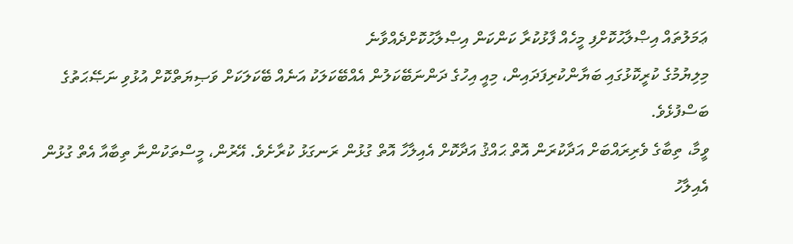ޢަމަލުތައް އިޞްލާޙުކޮށްފި މީހެއް ފާޅުކުރާ ކަންކަން އިޞްލާޙުކޮށްދެއްވާނެ
މިލިޔުމުގެ ކުރީކޮޅުގައި ބަޔާންކުރިފަދައިން، މިއީ އިހުގެ ދަންނަބޭކަލުން އެއްބޭކަލަކު އަނެއް ބޭކަލަކަށް ވަޞިޔަތްކޮށް އުޅުވި ނަޞޭޙަތުގެ ބަސްފުޅެވެ.
ވީމާ، ތިބާގެ ވެރިރައްބަށް އަދާކުރަން އޮތް ޙައްޤު އަދާކޮށް އެއިލާހާ އޮތް ގުޅުން ރަނގަޅު ކުރާށެވެ. އޭރުން، މީސްތަކުންނާ ތިބާއާ އެތް ގުޅުން އެއިލާހު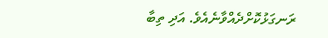ރަނގަޅުކޮށްދެއްވާނެއެވެ. އަދި ތިބާ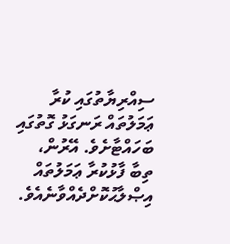ސިއްރިޔާތުގައި ކުރާ ޢަމަލުތައް ރަނގަޅު ގޮތުގައި ބަހައްޓާށެވެ. އޭރުން، ތިބާ ފާޅުކުރާ ޢަމަލުތައް އިޞްލާޙުކޮށްދެއްވާނެއެވެ.